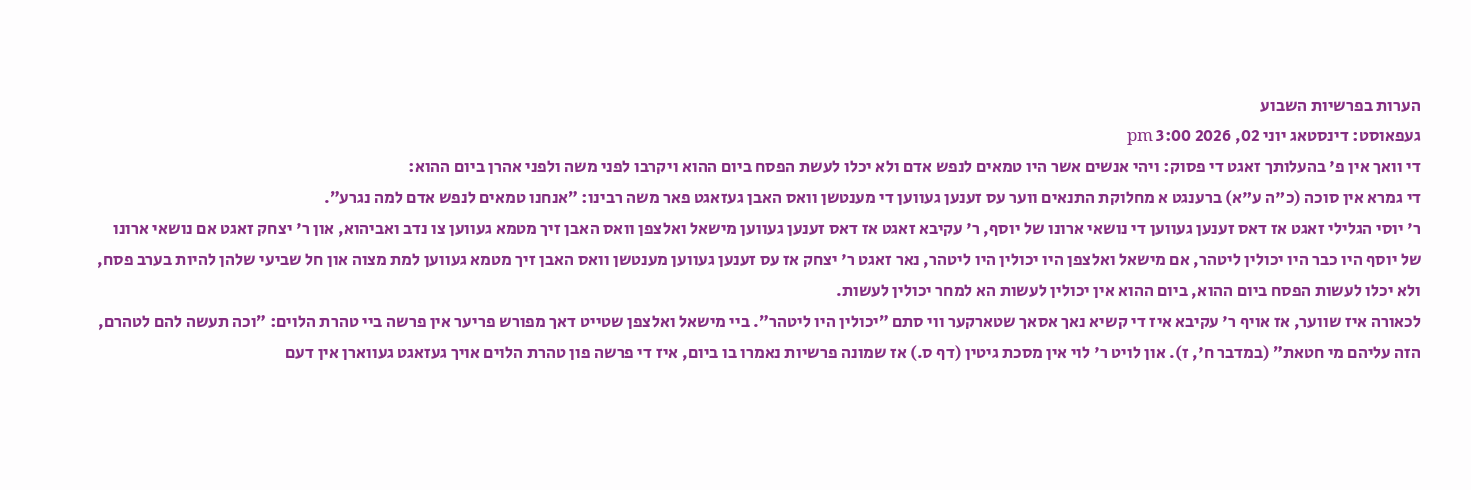הערות בפרשיות השבוע
געפאוסט: דינסטאג יוני 02, 2026 3:00 pm
די וואך אין פ' בהעלותך זאגט די פסוק: ויהי אנשים אשר היו טמאים לנפש אדם ולא יכלו לעשת הפסח ביום ההוא ויקרבו לפני משה ולפני אהרן ביום ההוא:
די גמרא אין סוכה (כ"ה ע"א) ברענגט א מחלוקת התנאים ווער עס זענען געווען די מענטשן וואס האבן געזאגט פאר משה רבינו: ״אנחנו טמאים לנפש אדם למה נגרע״.
ר' יוסי הגלילי זאגט אז דאס זענען געווען די נושאי ארונו של יוסף, ר' עקיבא זאגט אז דאס זענען געווען מישאל ואלצפן וואס האבן זיך מטמא געווען צו נדב ואביהוא, און ר' יצחק זאגט אם נושאי ארונו של יוסף היו כבר היו יכולין ליטהר, אם מישאל ואלצפן היו יכולין היו ליטהר, נאר זאגט ר' יצחק אז עס זענען געווען מענטשן וואס האבן זיך מטמא געווען למת מצוה און חל שביעי שלהן להיות בערב פסח, ולא יכלו לעשות הפסח ביום ההוא, ביום ההוא אין יכולין לעשות הא למחר יכולין לעשות.
לכאורה איז שווער, אז אויף ר' עקיבא איז די קשיא נאך אסאך שטארקער ווי סתם ״יכולין היו ליטהר״. ביי מישאל ואלצפן שטייט דאך מפורש פריער אין פרשה ביי טהרת הלוים: ״וכה תעשה להם לטהרם, הזה עליהם מי חטאת״ (במדבר ח', ז). און לויט ר' לוי אין מסכת גיטין (דף ס.) אז שמונה פרשיות נאמרו בו ביום, איז די פרשה פון טהרת הלוים אויך געזאגט געווארן אין דעם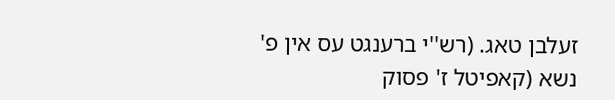זעלבן טאג. (רש''י ברענגט עס אין פ' נשא (קאפיטל ז' פסוק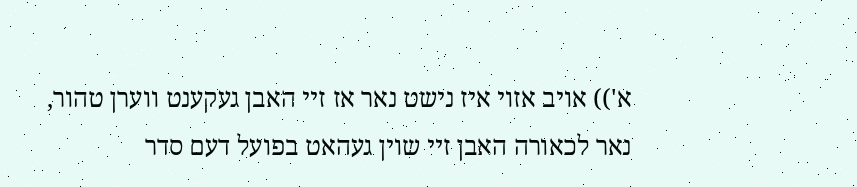א')) אויב אזוי איז נישט נאר אז זיי האבן געקענט ווערן טהור, נאר לכאורה האבן זיי שוין געהאט בפועל דעם סדר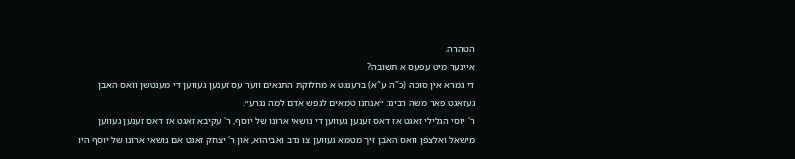הטהרה.
איינער מיט עפעס א תשובה?
די גמרא אין סוכה (כ"ה ע"א) ברענגט א מחלוקת התנאים ווער עס זענען געווען די מענטשן וואס האבן געזאגט פאר משה רבינו: ״אנחנו טמאים לנפש אדם למה נגרע״.
ר' יוסי הגלילי זאגט אז דאס זענען געווען די נושאי ארונו של יוסף, ר' עקיבא זאגט אז דאס זענען געווען מישאל ואלצפן וואס האבן זיך מטמא געווען צו נדב ואביהוא, און ר' יצחק זאגט אם נושאי ארונו של יוסף היו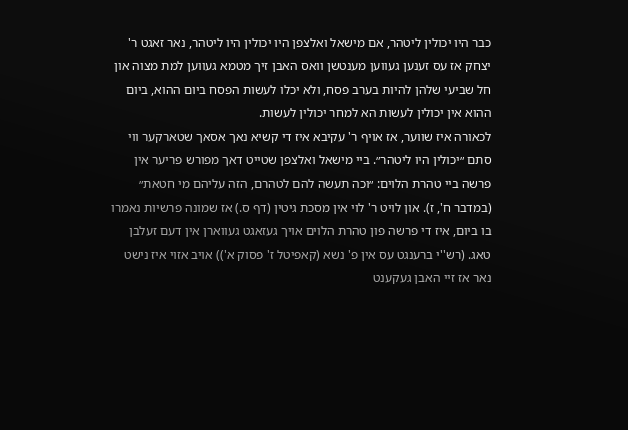כבר היו יכולין ליטהר, אם מישאל ואלצפן היו יכולין היו ליטהר, נאר זאגט ר' יצחק אז עס זענען געווען מענטשן וואס האבן זיך מטמא געווען למת מצוה און חל שביעי שלהן להיות בערב פסח, ולא יכלו לעשות הפסח ביום ההוא, ביום ההוא אין יכולין לעשות הא למחר יכולין לעשות.
לכאורה איז שווער, אז אויף ר' עקיבא איז די קשיא נאך אסאך שטארקער ווי סתם ״יכולין היו ליטהר״. ביי מישאל ואלצפן שטייט דאך מפורש פריער אין פרשה ביי טהרת הלוים: ״וכה תעשה להם לטהרם, הזה עליהם מי חטאת״ (במדבר ח', ז). און לויט ר' לוי אין מסכת גיטין (דף ס.) אז שמונה פרשיות נאמרו בו ביום, איז די פרשה פון טהרת הלוים אויך געזאגט געווארן אין דעם זעלבן טאג. (רש''י ברענגט עס אין פ' נשא (קאפיטל ז' פסוק א')) אויב אזוי איז נישט נאר אז זיי האבן געקענט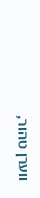ווערן טהור,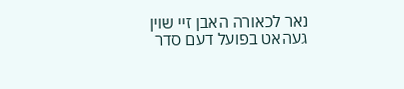נאר לכאורה האבן זיי שוין געהאט בפועל דעם סדר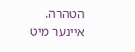הטהרה.
איינער מיט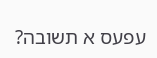עפעס א תשובה?